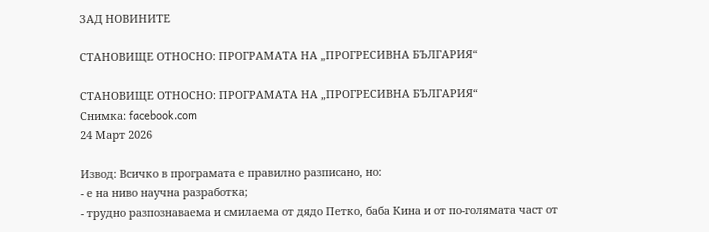ЗАД НОВИНИТЕ

СТАНОВИЩЕ ОТНОСНО: ПРОГРАМАТА НА „ПРОГРЕСИВНА БЪЛГАРИЯ“

СТАНОВИЩЕ ОТНОСНО: ПРОГРАМАТА НА „ПРОГРЕСИВНА БЪЛГАРИЯ“
Снимка: facebook.com
24 Март 2026

Извод: Всичко в програмата е правилно разписано, но:
- е на ниво научна разработка;
- трудно разпознаваема и смилаема от дядо Петко, баба Кина и от по-голямата част от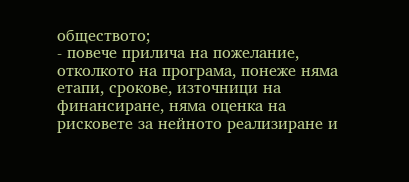обществото;
- повече прилича на пожелание, отколкото на програма, понеже няма етапи, срокове, източници на финансиране, няма оценка на рисковете за нейното реализиране и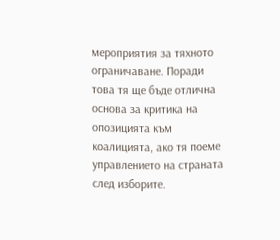мероприятия за тяхното ограничаване. Поради това тя ще бъде отлична основа за критика на опозицията към коалицията, ако тя поеме управлението на страната след изборите.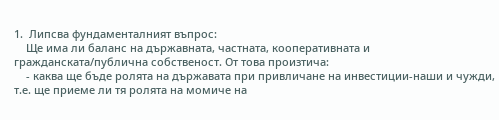1.  Липсва фундаменталният въпрос:
    Ще има ли баланс на държавната, частната, кооперативната и гражданската/публична собственост. От това произтича:
    - каква ще бъде ролята на държавата при привличане на инвестиции-наши и чужди, т.е. ще приеме ли тя ролята на момиче на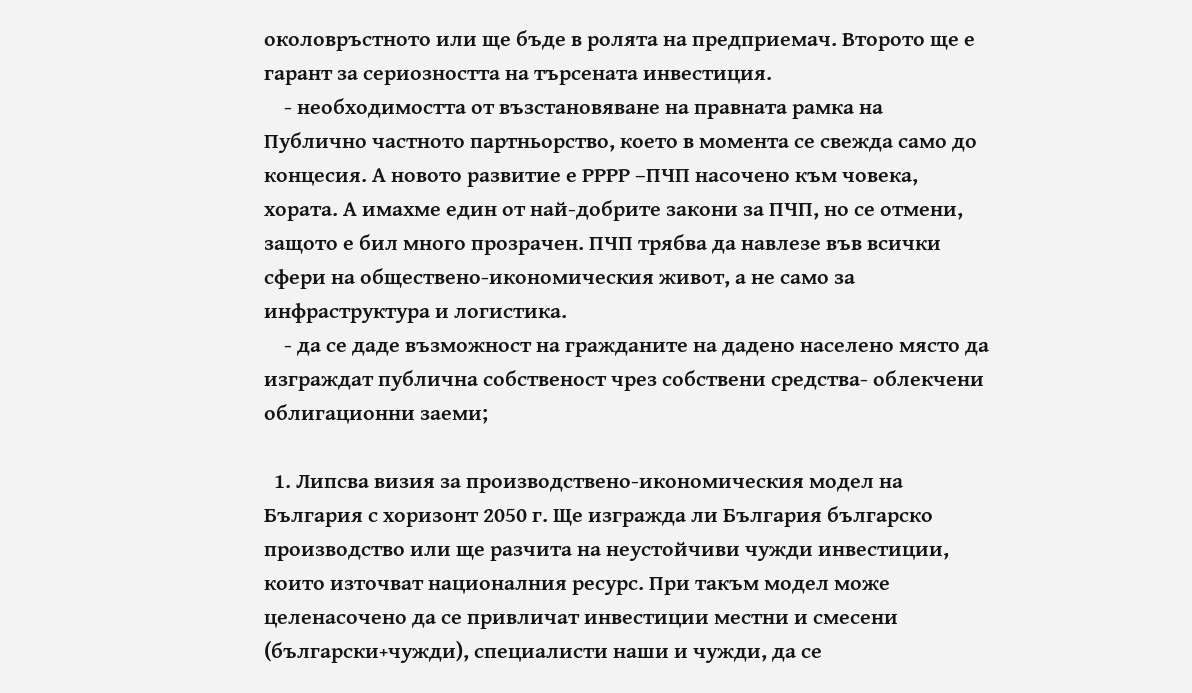околовръстното или ще бъде в ролята на предприемач. Второто ще е гарант за сериозността на търсената инвестиция.
    - необходимостта от възстановяване на правната рамка на Публично частното партньорство, което в момента се свежда само до концесия. А новото развитие е РРРР –ПЧП насочено към човека, хората. А имахме един от най-добрите закони за ПЧП, но се отмени, защото е бил много прозрачен. ПЧП трябва да навлезе във всички сфери на обществено-икономическия живот, а не само за инфраструктура и логистика.
    - да се даде възможност на гражданите на дадено населено място да изграждат публична собственост чрез собствени средства- облекчени облигационни заеми;

  1. Липсва визия за производствено-икономическия модел на България с хоризонт 2050 г. Ще изгражда ли България българско производство или ще разчита на неустойчиви чужди инвестиции, които източват националния ресурс. При такъм модел може целенасочено да се привличат инвестиции местни и смесени (български+чужди), специалисти наши и чужди, да се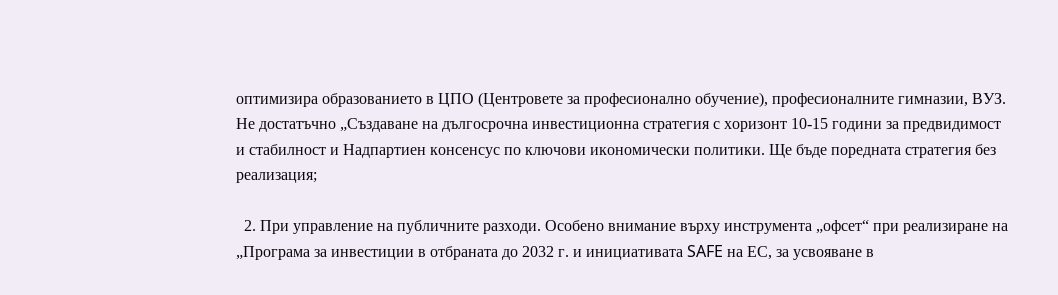оптимизира образованието в ЦПО (Центровете за професионално обучение), професионалните гимназии, ВУЗ. Не достатъчно „Създаване на дългосрочна инвестиционна стратегия с хоризонт 10-15 години за предвидимост и стабилност и Надпартиен консенсус по ключови икономически политики. Ще бъде поредната стратегия без реализация;

  2. При управление на публичните разходи. Особено внимание върху инструмента „офсет“ при реализиране на „Програма за инвестиции в отбраната до 2032 г. и инициативата SAFE на ЕС, за усвояване в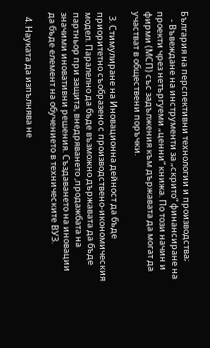България на перспективни технологии и производства;
    - Въвеждане на инструменти за „скрито“ финансиране на проекти чрез нетъргуеми „ценни“ книжа. По този начин и фирми (МСП) със задължения към държавата да могат да участват в обществени поръчки.

  3. Стимулиране на Иновационна дейност да бъде приоритетно съобразено с производствено-икономическия модел. Паралелно да бъде възможно държавата да бъде партньор при защита, внедряването ,продажбата на значими иновативни решения. Създаването на иновации да бъде елемент на обучението в техническите ВУЗ.

  4. Науката да изпълнява не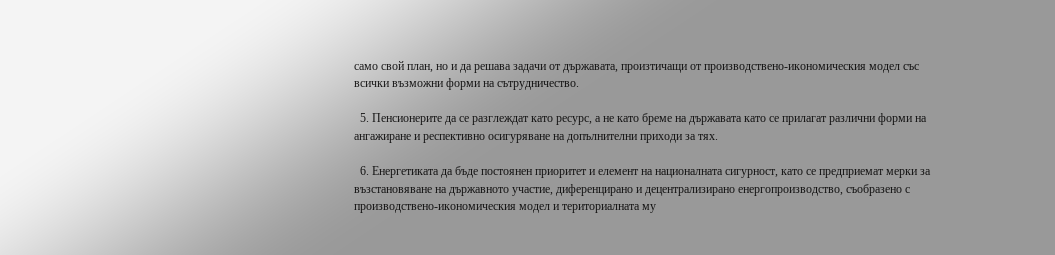само свой план, но и да решава задачи от държавата, произтичащи от производствено-икономическия модел със всички възможни форми на сътрудничество.

  5. Пенсионерите да се разглеждат като ресурс, а не като бреме на държавата като се прилагат различни форми на ангажиране и респективно осигуряване на допълнителни приходи за тях.

  6. Енергетиката да бъде постоянен приоритет и елемент на националната сигурност, като се предприемат мерки за възстановяване на държавното участие, диференцирано и децентрализирано енергопроизводство, съобразено с производствено-икономическия модел и териториалната му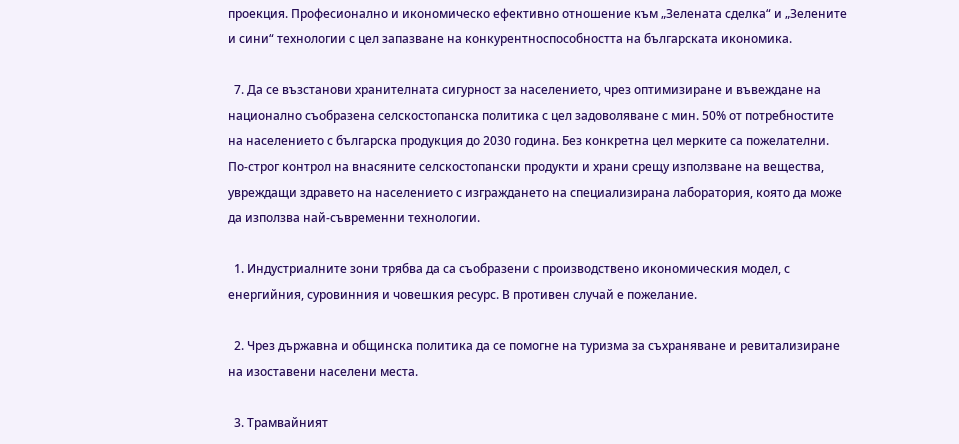проекция. Професионално и икономическо ефективно отношение към „Зелената сделка“ и „Зелените и сини“ технологии с цел запазване на конкурентноспособността на българската икономика.

  7. Да се възстанови хранителната сигурност за населението, чрез оптимизиране и въвеждане на национално съобразена селскостопанска политика с цел задоволяване с мин. 50% от потребностите на населението с българска продукция до 2030 година. Без конкретна цел мерките са пожелателни. По-строг контрол на внасяните селскостопански продукти и храни срещу използване на вещества, увреждащи здравето на населението с изграждането на специализирана лаборатория, която да може да използва най-съвременни технологии.

  1. Индустриалните зони трябва да са съобразени с производствено икономическия модел, с енергийния, суровинния и човешкия ресурс. В противен случай е пожелание.

  2. Чрез държавна и общинска политика да се помогне на туризма за съхраняване и ревитализиране на изоставени населени места.

  3. Трамвайният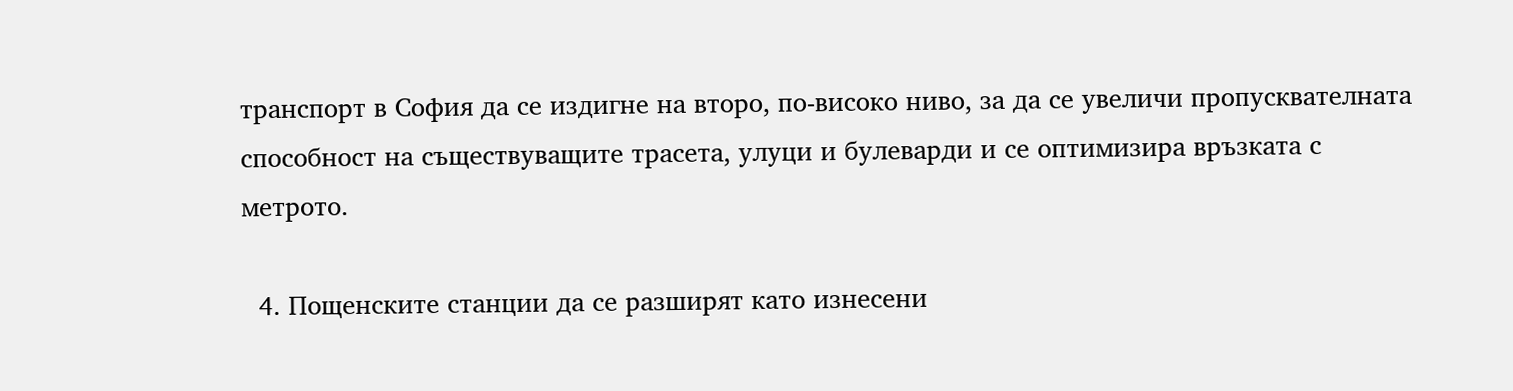транспорт в София да се издигне на второ, по-високо ниво, за да се увеличи пропусквателната способност на съществуващите трасета, улуци и булеварди и се оптимизира връзката с метрото.

  4. Пощенските станции да се разширят като изнесени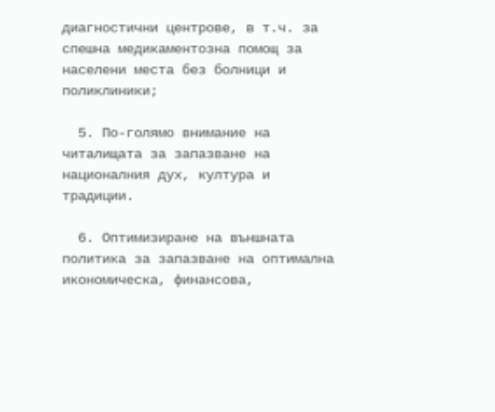диагностични центрове, в т.ч. за спешна медикаментозна помощ за населени места без болници и поликлиники;

  5. По-голямо внимание на читалищата за запазване на националния дух, култура и традиции.

  6. Оптимизиране на външната политика за запазване на оптимална икономическа, финансова,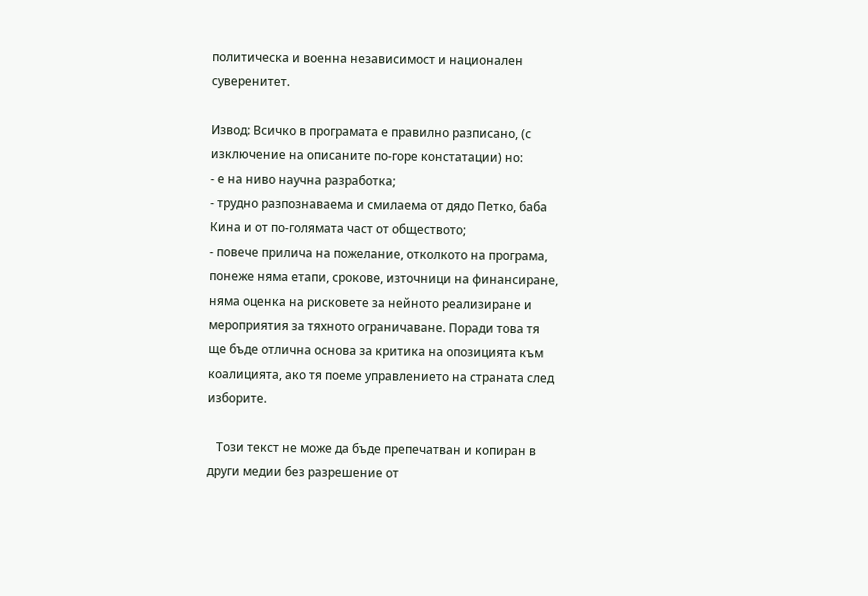политическа и военна независимост и национален суверенитет.

Извод: Всичко в програмата е правилно разписано, (с изключение на описаните по-горе констатации) но:
- е на ниво научна разработка;
- трудно разпознаваема и смилаема от дядо Петко, баба Кина и от по-голямата част от обществото;
- повече прилича на пожелание, отколкото на програма, понеже няма етапи, срокове, източници на финансиране, няма оценка на рисковете за нейното реализиране и мероприятия за тяхното ограничаване. Поради това тя ще бъде отлична основа за критика на опозицията към коалицията, ако тя поеме управлението на страната след изборите.

   Този текст не може да бъде препечатван и копиран в други медии без разрешение от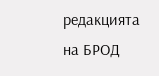редакцията на БРОД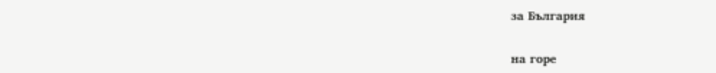за България

на горе